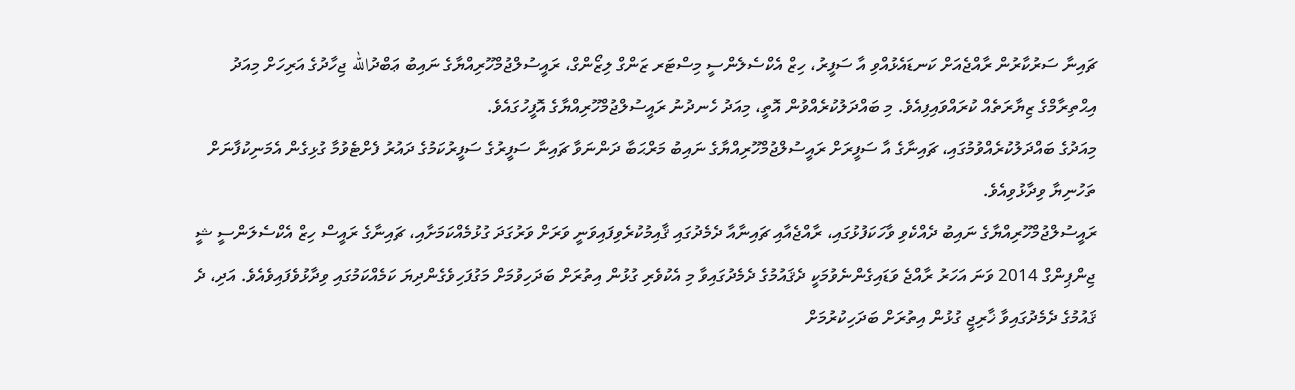ޗައިނާ ސަރުކާރުން ރާއްޖެއަށް ކަނޑައެޅުއްވި އާ ސަފީރު، ހިޒް އެކްސެލެންސީ މިސްޓަރ ޒަންގް ލިޒޯންގް، ރައީސުލްޖުމްހޫރިއްޔާގެ ނައިބު ޢަބްދުالله ޖިހާދުގެ އަރިހަށް މިއަދު އިޙްތިރާމްގެ ޒިޔާރަތެއް ކުރައްވައިފިއެވެ. މި ބައްދަލުކުރެއްވުން އޮތީ، މިއަދު ހެނދުނު ރައީސުލްޖުމްހޫރިއްޔާގެ އޮފީހުގައެވެ.
މިއަދުގެ ބައްދަލުކުރެއްވުމުގައި، ޗައިނާގެ އާ ސަފީރަށް ރައީސުލްޖުމްހޫރިއްޔާގެ ނައިބު މަރްޙަބާ ދަންނަވާ ޗައިނާ ސަފީރުގެ ސަފީރުކަމުގެ ދައުރު ފެށްޓެވުމާ ގުޅިގެން އެމަނިކުފާނަށް ތަހުނިޔާ ވިދާޅުވިއެވެ.
ރައީސުލްޖުމްހޫރިއްޔާގެ ނައިބު ދެއްކެވި ވާހަކަފުޅުގައި، ރާއްޖެއާއި ޗައިނާއާ ދެމެދުގައި ޤާއިމުކުރެވިފައިވަނީ ވަރަށް ވަރުގަދަ ގުޅުމެއްކަމަށާއި، ޗައިނާގެ ރައީސް ހިޒް އެކްސެލަންސީ ޝީ ޖިންޕިންގް 2014 ވަނަ އަހަރު ރާއްޖެ ވަޑައިގެންނެވުމަކީ ދެޤައުމުގެ ދެމެދުގައިވާ މި އެކުވެރި ގުޅުން އިތުރަށް ބަދަހިވުމަށް މަގުފަހިވެގެންދިޔަ ކަމެއްކަމުގައި ވިދާޅުވެފައިވެއެވެ. އަދި، ދެ ޤައުމުގެ ދެމެދުގައިވާ ޚާރިޖީ ގުޅުން އިތުރަށް ބަދަހިކުރުމަށް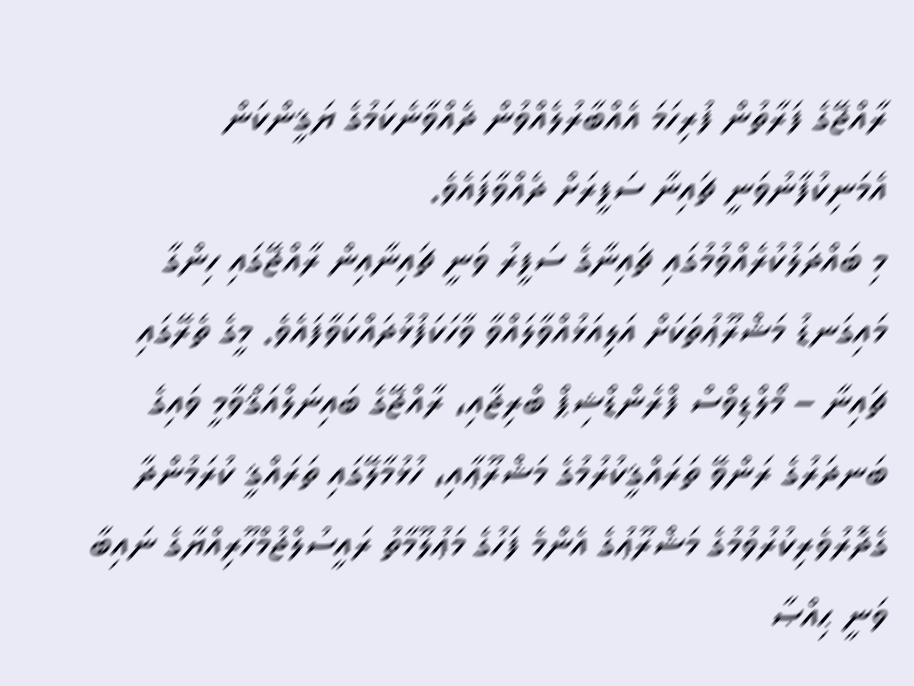ރާއްޖޭގެ ފަރާތުން ފުރިހަމަ އެއްބާރުލެއްވުން ދެއްވާނެކަމުގެ ޔަޤީންކަން އެމަނިކުފާނުވަނީ ޗައިނާ ސަފީރަށް ދެއްވާފައެވެ.
މި ބައްދަލުކުރެއްވުމުގައި ޗައިނާގެ ސަފީރު ވަނީ ޗައިނާއިން ރާއްޖޭގައި ހިންގާ މައިގަނޑު މަޝްރޫޢުތަކަށް އަލިއަޅުއްވާލައްވާ ވާހަކަފުޅުދައްކަވާފައެވެ. މީގެ ތެރޭގައި ޗައިނާ – މޯލްޑިވްސް ފްރެންޑްޝިޕް ބްރިޖާއި، ރާއްޖޭގެ ބައިނަލްއަޤްވާމީ ވައިގެ ބަނދަރުގެ ރަންވޭ ތަރައްޤީކުރުމުގެ މަޝްރޫޢާއި، ހުޅުމާލޭގައި ތަރައްޤީ ކުރަމުންދާ ގެދޮރުވެރިކުރުވުމުގެ މަޝްރޫޢުގެ އެންމެ ފަހުގެ މަޢުލޫމާތު ރައީސުލްޖުމްހޫރިއްޔާގެ ނައިބާ ވަނީ ޙިއްޞާ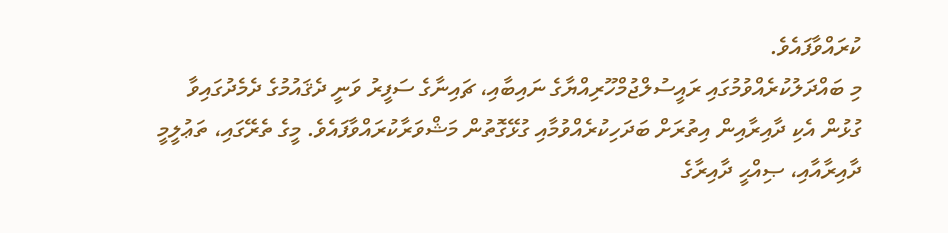ކުރައްވާފައެވެ.
މި ބައްދަލުކުރެއްވުމުގައި ރައީސުލްޖުމްހޫރިއްޔާގެ ނައިބާއި، ޗައިނާގެ ސަފީރު ވަނީ ދެޤައުމުގެ ދެމެދުގައިވާ ގުޅުން އެކި ދާއިރާއިން އިތުރަށް ބަދަހިކުރެއްވުމާއި ގުޅޭގޮތުން މަޝްވަރާކުރައްވާފައެވެ. މީގެ ތެރޭގައި، ތަޢުލީމީ ދާއިރާއާއި، ޞިއްޙީ ދާއިރާގެ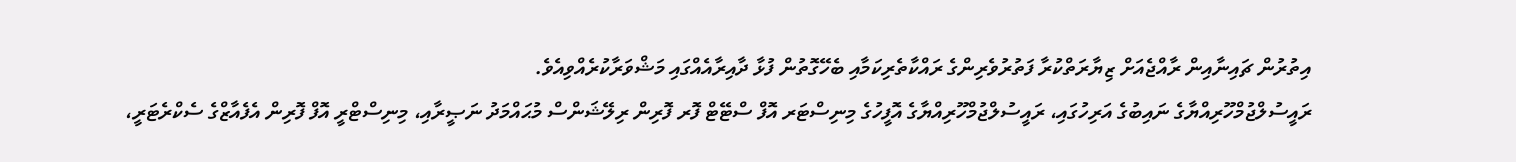އިތުރުން ޗައިނާއިން ރާއްޖެއަށް ޒިޔާރަތްކުރާ ފަތުރުވެރިންގެ ރައްކާތެރިކަމާއި ބެހޭގޮތުން ފުޅާ ދާއިރާއެއްގައި މަޝްވަރާކުރެއްވިއެވެ.
ރައީސުލްޖުމްހޫރިއްޔާގެ ނައިބުގެ އަރިހުގައި، ރައީސުލްޖުމްހޫރިއްޔާގެ އޮފީހުގެ މިނިސްޓަރ އޮފް ސްޓޭޓް ފޮރ ފޮރިން ރިލޭޝަންސް މުޙައްމަދު ނަޞީރާއި، މިނިސްޓްރީ އޮފް ފޮރިން އެފެއާޒްގެ ސެކްރެޓަރީ،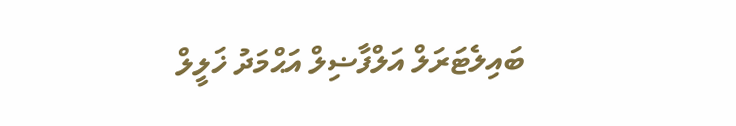ބައިލެޓަރަލް އަލްފާޟިލް އަޙްމަދު ޚަލީލް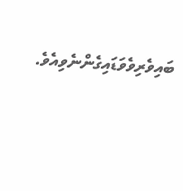ބައިވެރިވެވަޑައިގެންނެވިއެވެ.